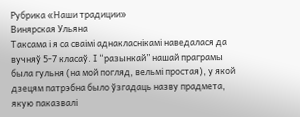Рубрика «Наши традиции»
Винярская Ульяна
Таксама і я са сваімі аднакласнікамі наведалася да вучняў 5-7 класаў. І “разынкай” нашай праграмы была гульня (на мой погляд, вельмі простая), у якой дзецям патрэбна было ўзгадаць назву прадмета, якую паказвалі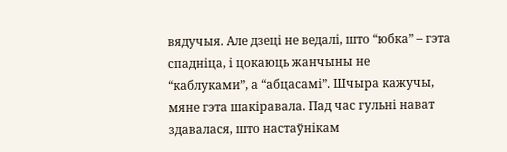вядучыя. Але дзеці не ведалі, што “юбка” – гэта спадніца, і цокаюць жанчыны не “каблуками”, а “абцасамі”. Шчыра кажучы, мяне гэта шакіравала. Пад час гульні нават здавалася, што настаўнікам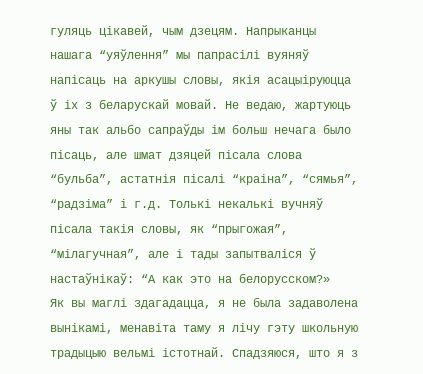гуляць цікавей, чым дзецям. Напрыканцы нашага “уяўлення” мы папрасілі вуяняў напісаць на аркушы словы, якія асацыіруюцца ў іх з беларускай мовай. Не ведаю, жартуюць яны так альбо сапраўды ім больш нечага было пісаць, але шмат дзяцей пісала слова “бульба”, астатнія пісалі “краіна”, “сямья”, “радзіма” і г.д. Толькі некалькі вучняў пісала такія словы, як “прыгожая”, “мілагучная”, але і тады запытваліся ў настаўнікаў: “А как это на белорусском?»
Як вы маглі здагадацца, я не была задаволена вынікамі, менавіта таму я лічу гэту школьную традыцыю вельмі істотнай. Спадзяюся, што я з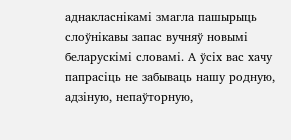аднакласнікамі змагла пашырыць слоўнікавы запас вучняў новымі беларускімі словамі. А ўсіх вас хачу папрасіць не забываць нашу родную, адзіную, непаўторную,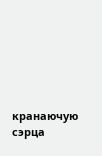кранаючую сэрца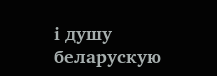і душу беларускую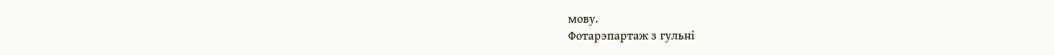мову.
Фотарэпартаж з гульні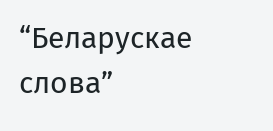“Беларускае слова”